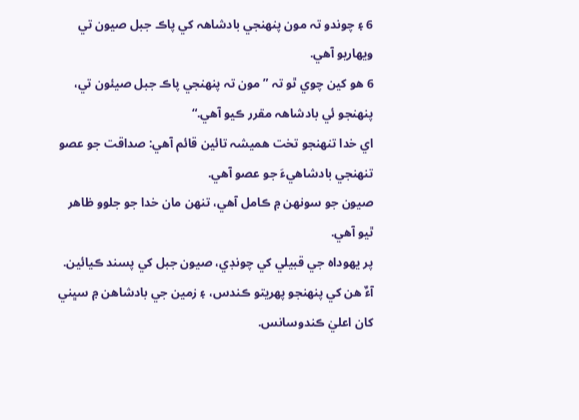6 ۽ چوندو تہ مون پنهنجي بادشاهہ کي پاڪ جبل صيون تي ويهاريو آهي.
6 هو کين چوي ٿو تہ ”مون تہ پنهنجي پاڪ جبل صيئون تي، پنهنجو ئي بادشاهہ مقرر ڪيو آهي.“
اي خدا تنهنجو تخت هميشہ تائين قائم آهي: صداقت جو عصو تنهنجي بادشاهيءَ جو عصو آهي.
صيون جو سونهن ۾ ڪامل آهي، تنهن مان خدا جو جلوو ظاهر ٿيو آهي.
پر يهوداہ جي قبيلي کي چونڊي، صيون جبل کي پسند ڪيائين.
آءٌ هن کي پنهنجو پهريتو ڪندس، ۽ زمين جي بادشاهن ۾ سڀني کان اعليٰ ڪندوسانس.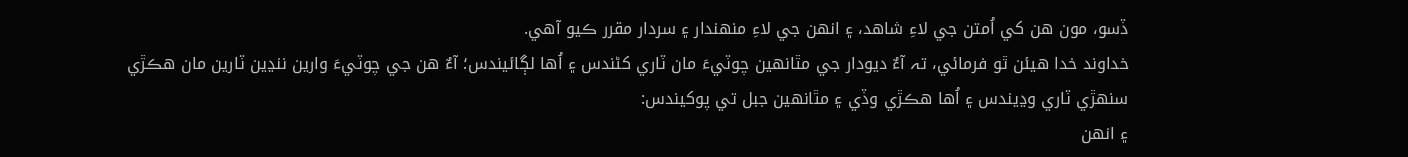ڏسو، مون هن کي اُمتن جي لاءِ شاهد، ۽ انهن جي لاءِ منهندار ۽ سردار مقرر ڪيو آهي.
خداوند خدا هيئن ٿو فرمائي، تہ آءٌ ديودار جي مٿانهين چوٽيءَ مان ٽاري کڻندس ۽ اُها لڳائيندس؛ آءٌ هن جي چوٽيءَ وارين ننڍين ٽارين مان هڪڙي سنهڙي ٽاري وڍيندس ۽ اُها هڪڙي وڏي ۽ مٿانهين جبل تي پوکيندس:
۽ انهن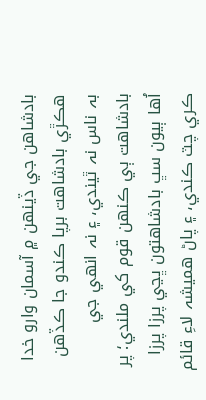بادشاهن جي ڏينهن ۾ آسمان وارو خدا هڪڙي بادشاهت برپا ڪندو جا ڪڏهن بہ ناس نہ ٿيندي، ۽ نہ انهي جي بادشاهت ٻي ڪنهن قوم کي ملندي؛ پر اُها ٻيون سڀ بادشاهتون ڀڃي پرزا پرزا ڪري چٽ ڪندي، ۽ پاڻ هميشہ لاءِ قائم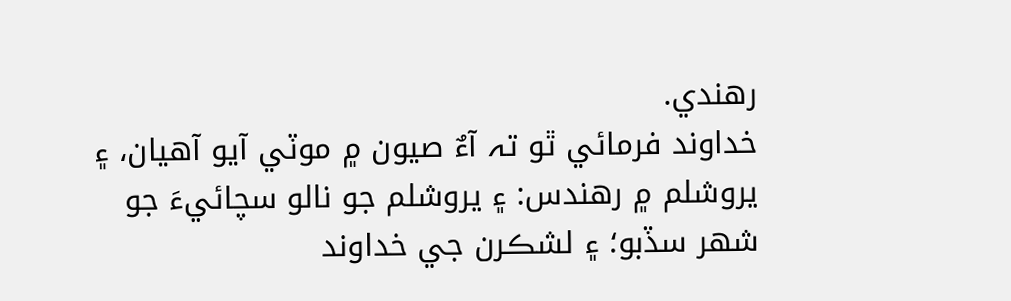رهندي.
خداوند فرمائي ٿو تہ آءٌ صيون ۾ موٽي آيو آهيان، ۽ يروشلم ۾ رهندس: ۽ يروشلم جو نالو سچائيءَ جو شهر سڏبو؛ ۽ لشڪرن جي خداوند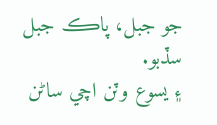جو جبل، پاڪ جبل سڏبو.
۽ يسوع وٽن اچي ساڻن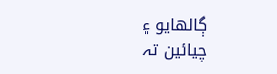ڳالهايو ۽ چيائين تہ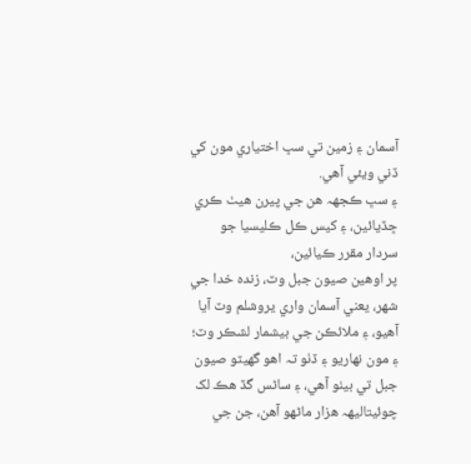آسمان ۽ زمين تي سڀ اختياري مون کي ڏني ويئي آهي.
۽ سڀ ڪجهہ هن جي پيرن هيٺ ڪري ڇڏيائين، ۽ کيس ڪل ڪليسيا جو سردار مقرر ڪيائين،
پر اوهين صيون جبل وٽ، زندہ خدا جي شهر، يعني آسمان واري يروشلم وٽ آيا آهيو، ۽ ملائڪن جي بيشمار لشڪر وٽ؛
۽ مون نهاريو ۽ ڏٺو تہ اهو گهيٽو صيون جبل تي بيٺو آهي، ۽ ساڻس گڏ هڪ لک چوئيتاليهہ هزار ماڻهو آهن، جن جي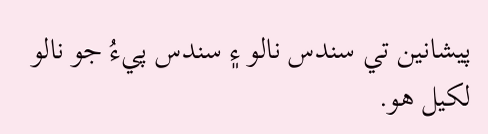پيشانين تي سندس نالو ۽ سندس پيءُ جو نالو لکيل هو.